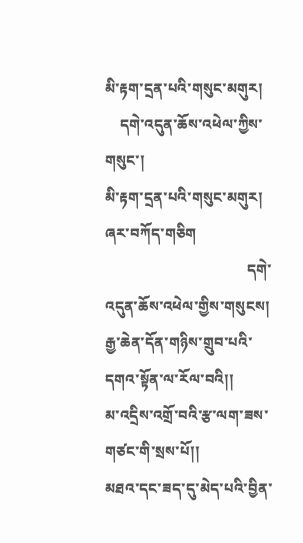མི་རྟག་དྲན་པའི་གསུང་མགུར།
    དགེ་འདུན་ཆོས་འཕེལ་ཀྱིས་གསུང་།
མི་རྟག་དྲན་པའི་གསུང་མགུར།
ཞར་བཀོད་གཅིག
                                       དགེ་འདུན་ཆོས་འཕེལ་གྱིས་གསུངས།
རྒྱ་ཆེན་དོན་གཉིས་གྲུབ་པའི་དགའ་སྟོན་ལ་རོལ་བའི།།
མ་འདྲིས་འགྲོ་བའི་རྩ་ལག་ཟས་གཙང་གི་སྲས་པོ།།
མཐའ་དང་ཟད་དུ་མེད་པའི་བྱིན་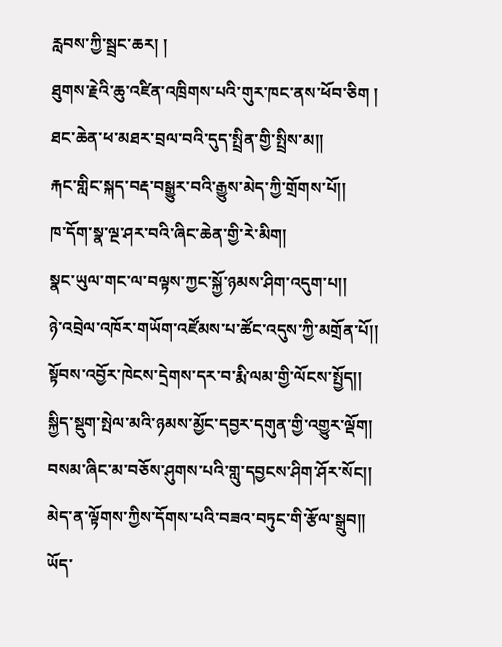རླབས་ཀྱི་སྦྲང་ཆར། །
ཐུགས་རྗེའི་ཆུ་འཛིན་འཁྲིགས་པའི་གུར་ཁང་ནས་ཕོབ་ཅིག །
ཐང་ཆེན་ཕ་མཐར་བྲལ་བའི་དུད་སྤྲིན་གྱི་སྤྲིས་མ།།
རྐང་གླིང་སྐད་བརྡ་བསྒྱུར་བའི་རྒྱུས་མེད་ཀྱི་གྲོགས་པོ།།
ཁ་དོག་སྣ་ལྔ་ཤར་བའི་ཞིང་ཆེན་གྱི་རེ་མིག།
སྣང་ཡུལ་གང་ལ་བལྟས་ཀྱང་སྐྱོ་ཉམས་ཤིག་འདུག་པ།།
ཉེ་འབྲེལ་འཁོར་གཡོག་འཛོམས་པ་ཚོང་འདུས་ཀྱི་མགྲོན་པོ།།
སྟོབས་འབྱོར་ཁེངས་དྲེགས་དར་བ་རྨི་ལམ་གྱི་ལོངས་སྤྱོད།།
སྐྱིད་སྡུག་སྤེལ་མའི་ཉམས་མྱོང་དབྱར་དགུན་གྱི་འགྱུར་ལྡོག།
བསམ་ཞིང་མ་བཅོས་ཤུགས་པའི་གླུ་དབྱངས་ཤིག་ཤོར་སོང།།
མེད་ན་ལྟོགས་ཀྱིས་དོགས་པའི་བཟའ་བཏུང་གི་རྩོལ་སྒྲུབ།།
ཡོད་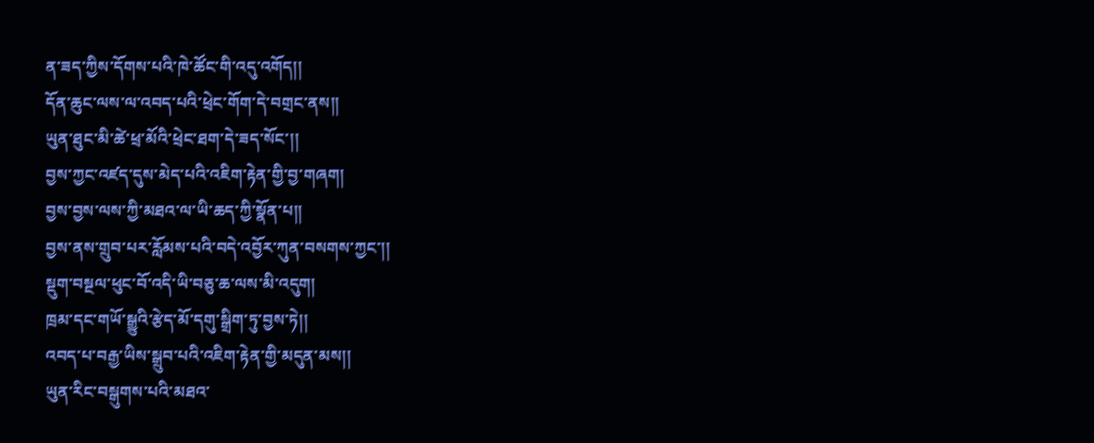ན་ཟད་ཀྱིས་དོགས་པའི་ཁེ་ཚོང་གི་འདུ་འགོད།།
དོན་ཆུང་ལས་ལ་འབད་པའི་ཕྲེང་གོག་དེ་བགྲང་ནས།།
ཡུན་ཐུང་མི་ཚེ་ཕྲ་མོའི་ཕྲེང་ཐག་དེ་ཟད་སོང་།།
བྱས་ཀྱང་འཛད་དུས་མེད་པའི་འཇིག་རྟེན་གྱི་བྱ་གཞག།
བྱས་བྱས་ལས་ཀྱི་མཐའ་ལ་ཡི་ཆད་ཀྱི་སྣོན་པ།།
བྱས་ནས་གྲུབ་པར་རློམས་པའི་བདེ་འབྱོར་ཀུན་བསགས་ཀྱང་།།
སྡུག་བསྔལ་ཕུང་བོ་འདི་ཡི་བཅུ་ཆ་ལས་མི་འདུག།
ཁྲམ་དང་གཡོ་སྒྱུའི་རྩེད་མོ་དགུ་སྒྲིག་ཏུ་བྱས་ཏེ།།
འབད་པ་བརྒྱ་ཡིས་སྒྲུབ་པའི་འཇིག་རྟེན་གྱི་མདུན་མས།།
ཡུན་རིང་བསྒུགས་པའི་མཐའ་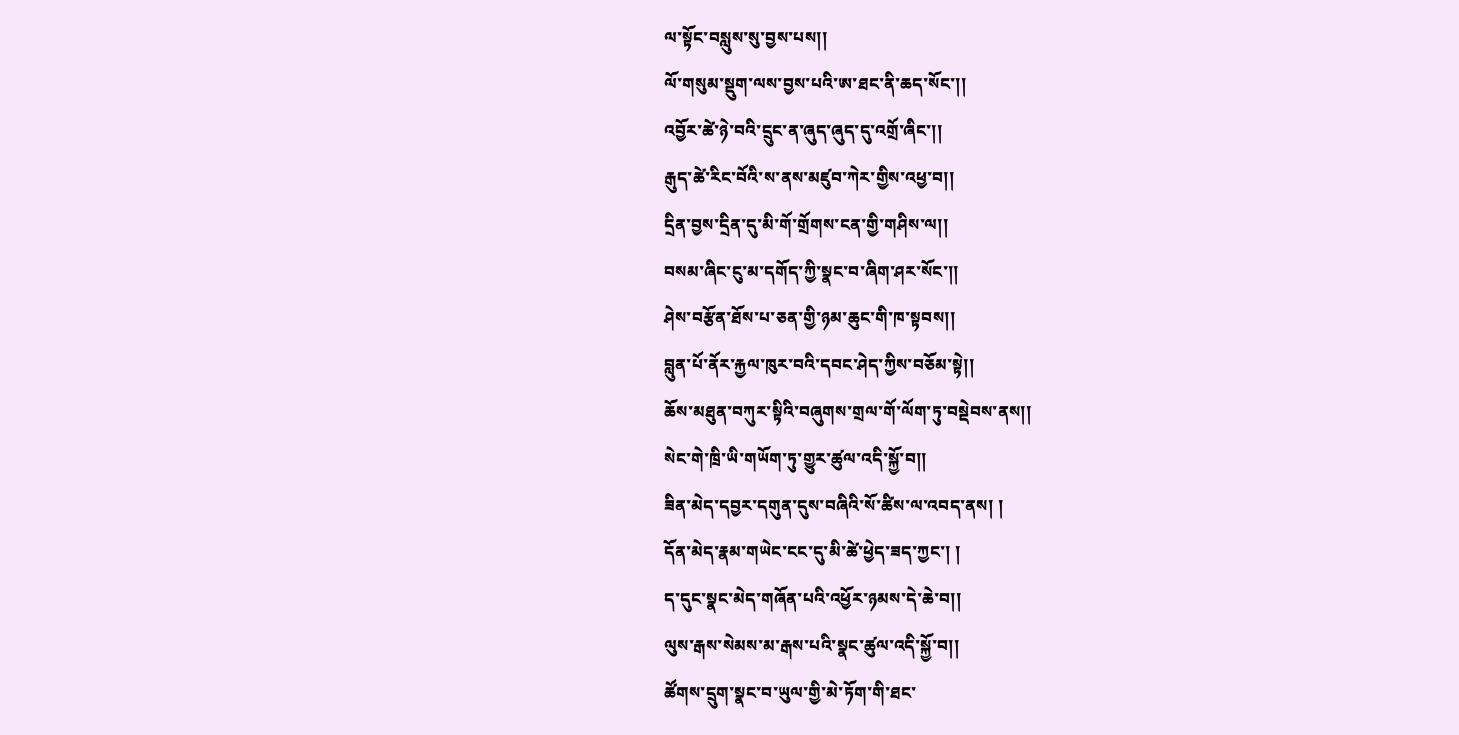ལ་སྟོང་བསླུས་སུ་བྱས་པས།།
ལོ་གསུམ་སྡུག་ལས་བྱས་པའི་ཨ་ཐང་ནི་ཆད་སོང་།།
འབྱོར་ཚེ་ཉེ་བའི་དྲུང་ན་ཞུད་ཞུད་དུ་འགྲོ་ཞིང་།།
རྒུད་ཚེ་རིང་བོའི་ས་ནས་མཛུབ་ཀེར་གྱིས་འཕྱ་བ།།
དྲིན་བྱས་དྲིན་དུ་མི་གོ་གྲོགས་ངན་གྱི་གཤིས་ལ།།
བསམ་ཞིང་ངུ་མ་དགོད་ཀྱི་སྣང་བ་ཞིག་ཤར་སོང་།།
ཤེས་བརྩོན་ཐོས་པ་ཅན་གྱི་ཉམ་ཆུང་གི་ཁ་སྟབས།།
བླུན་པོ་ནོར་རྐྱལ་ཁུར་བའི་དབང་ཤེད་ཀྱིས་བཅོམ་སྟེ།།
ཆོས་མཐུན་བཀུར་སྟིའི་བཞུགས་གྲལ་གོ་ལོག་ཏུ་བསྡེབས་ནས།།
སེང་གེ་ཁྲི་ཡི་གཡོག་ཏུ་གྱུར་ཚུལ་འདི་སྐྱོ་བ།།
ཟིན་མེད་དབྱར་དགུན་དུས་བཞིའི་སོ་ཚིས་ལ་འབད་ནས། །
དོན་མེད་རྣམ་གཡེང་ངང་དུ་མི་ཚེ་ཕྱེད་ཟད་ཀྱང་། །
ད་དུང་སྣང་མེད་གཞོན་པའི་འཕྱོར་ཉམས་དེ་ཆེ་བ།།
ལུས་རྒས་སེམས་མ་རྒས་པའི་སྣང་ཚུལ་འདི་སྐྱོ་བ།།
ཚོགས་དྲུག་སྣང་བ་ཡུལ་གྱི་མེ་ཏོག་གི་ཐང་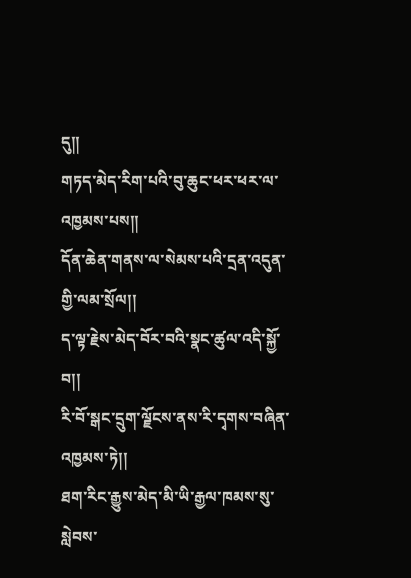དུ།།
གཏད་མེད་རིག་པའི་བུ་ཆུང་ཕར་ཕར་ལ་འཁྱམས་པས།།
དོན་ཆེན་གནས་ལ་སེམས་པའི་དྲན་འདུན་གྱི་ལམ་སྲོལ།།
ད་ལྟ་རྗེས་མེད་བོར་བའི་སྣང་ཚུལ་འདི་སྐྱོ་བ།།
རི་བོ་སྒང་དྲུག་ལྗོངས་ནས་རི་དྭགས་བཞིན་འཁྱམས་ཏེ།།
ཐག་རིང་རྒྱུས་མེད་མི་ཡི་རྒྱལ་ཁམས་སུ་སླེབས་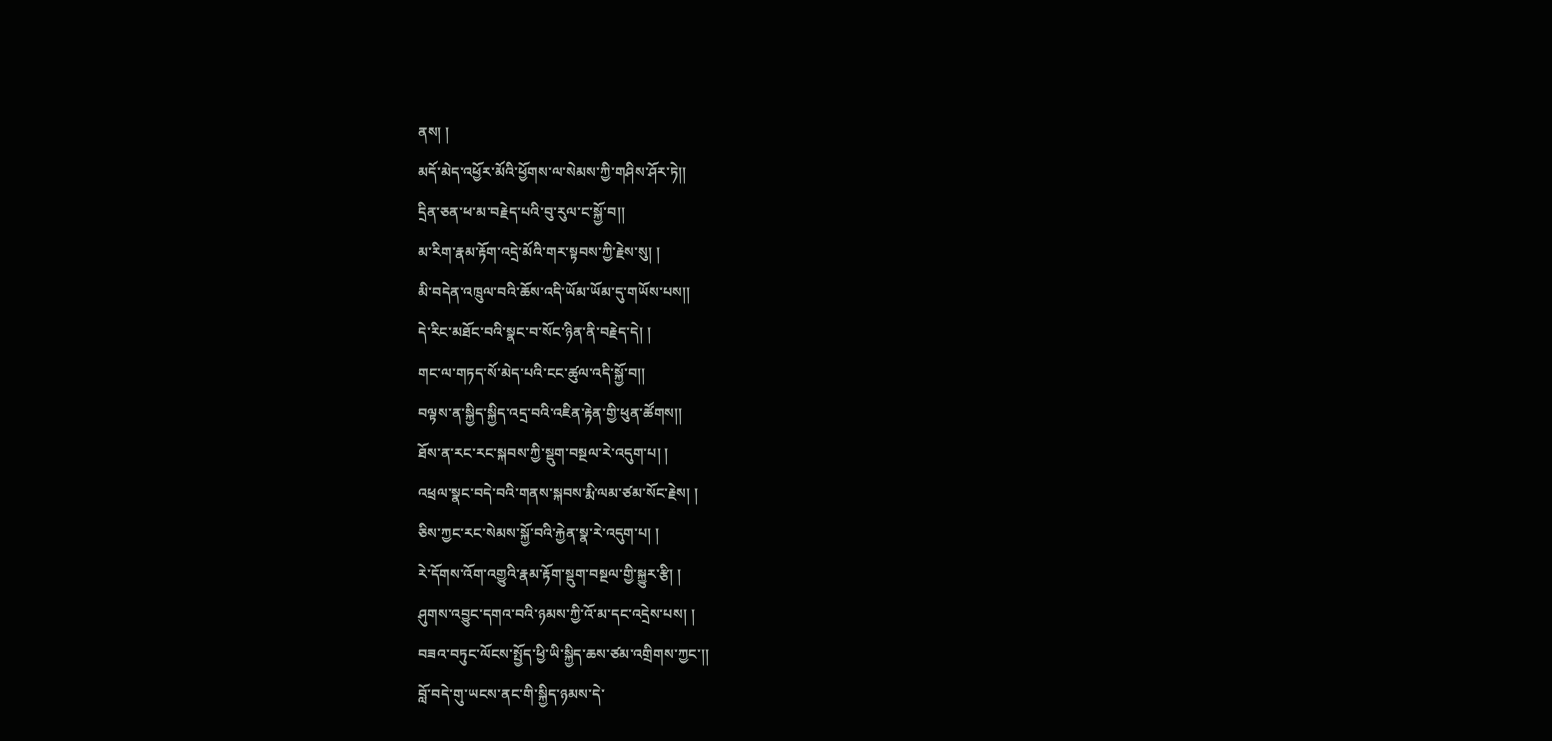ནས། །
མདོ་མེད་འཕྱོར་མོའི་ཕྱོགས་ལ་སེམས་ཀྱི་གཤིས་ཤོར་ཏེ།།
དྲིན་ཅན་ཕ་མ་བརྗེད་པའི་བུ་རུལ་ང་སྐྱོ་བ།།
མ་རིག་རྣམ་རྟོག་འདྲེ་མོའི་གར་སྟབས་ཀྱི་རྗེས་སུ། །
མི་བདེན་འཁྲུལ་བའི་ཆོས་འདི་ཡོམ་ཡོམ་དུ་གཡོས་པས།།
དེ་རིང་མཐོང་བའི་སྣང་བ་སོང་ཉིན་ནི་བརྗེད་དེ། །
གང་ལ་གཏད་སོ་མེད་པའི་ངང་ཚུལ་འདི་སྐྱོ་བ།།
བལྟས་ན་སྐྱིད་སྐྱིད་འདྲ་བའི་འཇིན་རྟེན་གྱི་ཕུན་ཚོགས།།
ཐོས་ན་རང་རང་སྐབས་ཀྱི་སྡུག་བསྔལ་རེ་འདུག་པ། །
འཕྲལ་སྣང་བདེ་བའི་གནས་སྐབས་རྨི་ལམ་ཙམ་སོང་རྗེས། །
ཅིས་ཀྱང་རང་སེམས་སྐྱོ་བའི་རྐྱེན་སྣ་རེ་འདུག་པ། །
རེ་དོགས་འོག་འགྱུའི་རྣམ་རྟོག་སྡུག་བསྔལ་གྱི་སྐྱུར་རྩི། །
ཤུགས་འབྱུང་དགའ་བའི་ཉམས་ཀྱི་འོ་མ་དང་འདྲེས་པས། །
བཟའ་བཏུང་ལོངས་སྤྱོད་ཕྱི་ཡི་སྐྱིད་ཆས་ཙམ་འགྲིགས་ཀྱང་།།
བློ་བདེ་གུ་ཡངས་ནང་གི་སྐྱིད་ཉམས་དེ་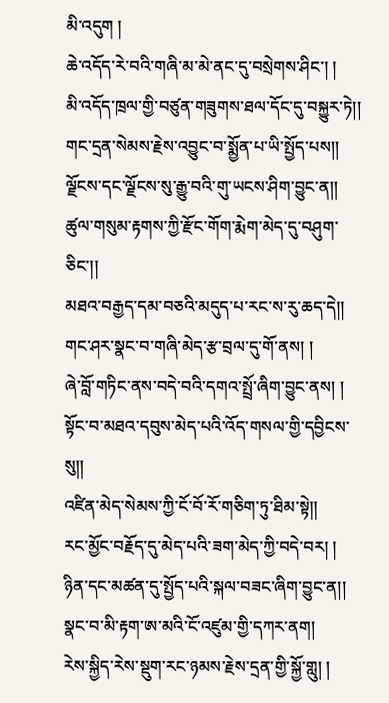མི་འདུག །
ཆེ་འདོད་རེ་བའི་གཞི་མ་མེ་ནང་དུ་བསྲེགས་ཤིང་། །
མི་འདོད་ཁྲལ་གྱི་བཙུན་གཟུགས་ཐལ་དོང་དུ་བསྐྱུར་ཏེ།།
གང་དྲན་སེམས་རྗེས་འབྱུང་བ་སྨྱོན་པ་ཡི་སྤྱོད་པས།།
ལྗོངས་དང་ལྗོངས་སུ་རྒྱུ་བའི་གུ་ཡངས་ཤིག་བྱུང་ན།།
ཚུལ་གསུམ་རྟགས་ཀྱི་རྫོང་གོག་རྨེག་མེད་དུ་བཤུག་ཅིང་།།
མཐའ་བརྒྱད་དམ་བཅའི་མདུད་པ་རང་ས་རུ་ཆད་དེ།།
གང་ཤར་སྣང་བ་གཞི་མེད་རྩ་བྲལ་དུ་གོ་ནས། །
ཞེ་བློ་གཏིང་ནས་བདེ་བའི་དགའ་སྤྲོ་ཞིག་བྱུང་ནས། །
སྟོང་བ་མཐའ་དབུས་མེད་པའི་འོད་གསལ་གྱི་དབྱིངས་སུ།།
འཛིན་མེད་སེམས་ཀྱི་ངོ་བོ་རོ་གཅིག་ཏུ་ཐིམ་སྟེ།།
རང་མྱོང་བརྗོད་དུ་མེད་པའི་ཟག་མེད་ཀྱི་བདེ་བར། །
ཉིན་དང་མཚན་དུ་སྤྱོད་པའི་སྐལ་བཟང་ཞིག་བྱུང་ན།།
སྣང་བ་མི་རྟག་ཨ་མའི་ངོ་འཛུམ་གྱི་དཀར་ནག།
རེས་སྐྱིད་རེས་སྡུག་རང་ཉམས་རྗེས་དྲན་གྱི་སྐྱོ་གླུ། །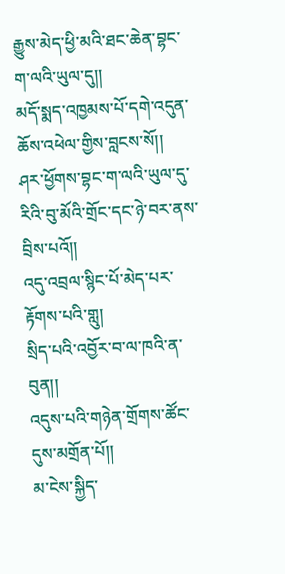རྒྱུས་མེད་ཕྱི་མའི་ཐང་ཆེན་བྷང་ག་ལའི་ཡུལ་དུ།།
མདོ་སྨད་འཁྱམས་པོ་དགེ་འདུན་ཆོས་འཕེལ་གྱིས་བླངས་སོ།།
ཤར་ཕྱོགས་བྷང་ག་ལའི་ཡུལ་དུ་རིའི་བུ་མོའི་གྲོང་དང་ཉེ་བར་ནས་བྲིས་པའོ།།
འདུ་འབྲལ་སྙིང་པོ་མེད་པར་རྟོགས་པའི་གླུ།
སྲིད་པའི་འབྱོར་བ་ལ་ཁའི་ན་བུན།།
འདུས་པའི་གཉེན་གྲོགས་ཚོང་དུས་མགྲོན་པོ།།
མ་ངེས་སྐྱིད་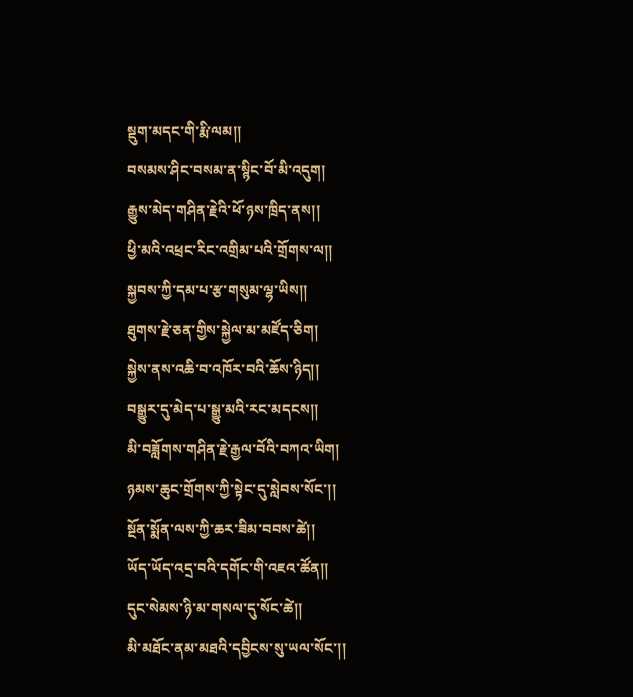སྡུག་མདང་གི་རྨི་ལམ།།
བསམས་ཤིང་བསམ་ན་སྙིང་བོ་མི་འདུག།
རྒྱུས་མེད་གཤིན་རྗེའི་ཕོ་ཉས་ཁྲིད་ནས།།
ཕྱི་མའི་འཕྲང་རིང་འགྲིམ་པའི་གྲོགས་ལ།།
སྐྱབས་ཀྱི་དམ་པ་རྩ་གསུམ་ལྷ་ཡིས།།
ཐུགས་རྗེ་ཅན་གྱིས་སྐྱེལ་མ་མཛོད་ཅིག།
སྐྱེས་ནས་འཆི་བ་འཁོར་བའི་ཆོས་ཉིད།།
བསྒྱུར་དུ་མེད་པ་སྒྱུ་མའི་རང་མདངས།།
མི་བཟློགས་གཤིན་རྗེ་རྒྱལ་བོའི་བཀའ་ཡིག།
ཉམས་ཆུང་གྲོགས་ཀྱི་སྟེང་དུ་སླེབས་སོང་།།
སྔོན་སྨོན་ལས་ཀྱི་ཆར་ཟིམ་བབས་ཚེ།།
ཡོད་ཡོད་འདྲ་བའི་དགོང་གི་འཇའ་ཚོན།།
དུང་སེམས་ཉི་མ་གསལ་དུ་སོང་ཚེ།།
མི་མཐོང་ནམ་མཐའི་དབྱིངས་སུ་ཡལ་སོང་།།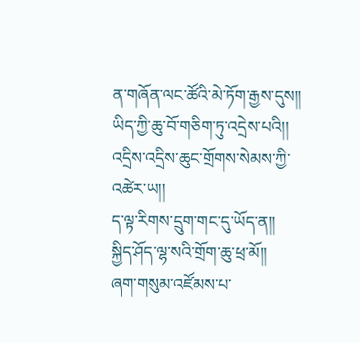ན་གཞོན་ལང་ཚོའི་མེ་ཏོག་རྒྱས་དུས།།
ཡིད་ཀྱི་ཆུ་བོ་གཅིག་ཏུ་འདྲེས་པའི།།
འདྲིས་འདྲིས་ཆུང་གྲོགས་སེམས་ཀྱི་འཚེར་ཡ།།
ད་ལྟ་རིགས་དྲུག་གང་དུ་ཡོད་ན།།
སྐྱིད་ཤོད་ལྷ་སའི་གྲོག་ཆུ་ཕྲ་མོ།།
ཞག་གསུམ་འཛོམས་པ་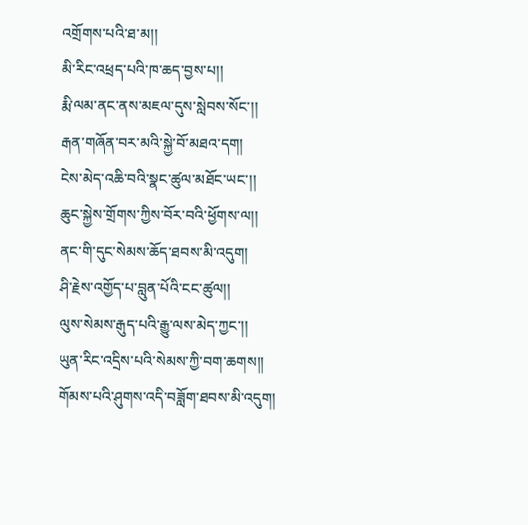འགྲོགས་པའི་ཐ་མ།།
མི་རིང་འཕྲད་པའི་ཁ་ཆད་བྱས་པ།།
རྨི་ལམ་ནང་ནས་མཇལ་དུས་སླེབས་སོང་།།
རྒན་གཞོན་བར་མའི་སྐྱེ་བོ་མཐའ་དག།
ངེས་མེད་འཆི་བའི་སྣང་ཚུལ་མཐོང་ཡང་།།
ཆུང་སྐྱེས་གྲོགས་ཀྱིས་བོར་བའི་ཕྱོགས་ལ།།
ནང་གི་དུང་སེམས་ཆོད་ཐབས་མི་འདུག།
ཤི་རྗེས་འགྱོད་པ་བླུན་པོའི་ངང་ཚུལ།།
ལུས་སེམས་རྒུད་པའི་རྒྱུ་ལས་མེད་ཀྱང་།།
ཡུན་རིང་འདྲིས་པའི་སེམས་ཀྱི་བག་ཆགས།།
གོམས་པའི་ཤུགས་འདི་བཟློག་ཐབས་མི་འདུག།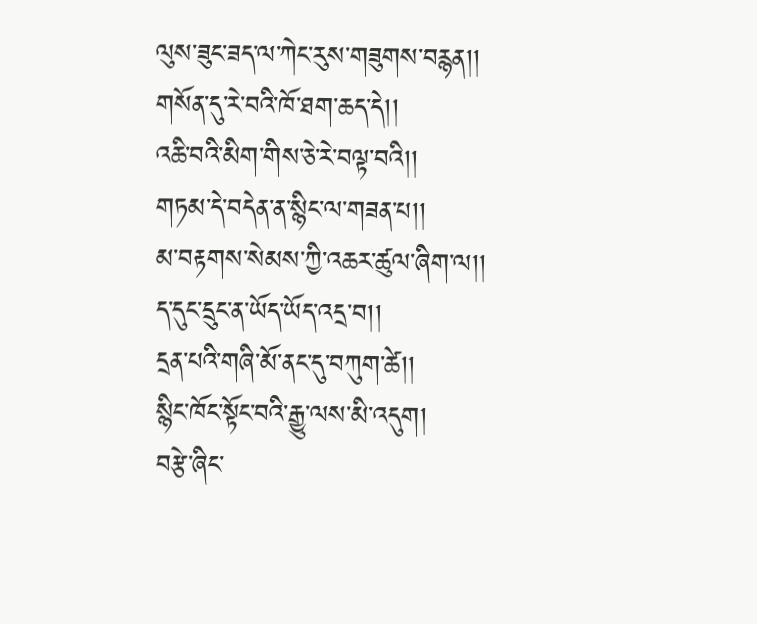ལུས་ཟུང་ཟད་ལ་ཀེང་རུས་གཟུགས་བརྙན།།
གསོན་དུ་རེ་བའི་ཁོ་ཐག་ཆད་དེ།།
འཆི་བའི་མིག་གིས་ཅེ་རེ་བལྟ་བའི།།
གཏམ་དེ་བདེན་ན་སྙིང་ལ་གཟན་པ།།
མ་བརྟགས་སེམས་ཀྱི་འཆར་ཚུལ་ཞིག་ལ།།
ད་དུང་དྲུང་ན་ཡོད་ཡོད་འདྲ་བ།།
དྲན་པའི་གཞི་མོ་ནང་དུ་བཀུག་ཚེ།།
སྙིང་ཁོང་སྟོང་བའི་རྒྱུ་ལས་མི་འདུག།
བརྩེ་ཞིང་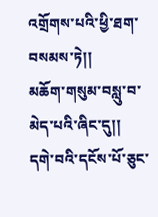འགྲོགས་པའི་ཕྱི་ཐག་བསམས་ཏེ།།
མཆོག་གསུམ་བསླུ་བ་མེད་པའི་ཞིང་དུ།།
དགེ་བའི་དངོས་པོ་ཅུང་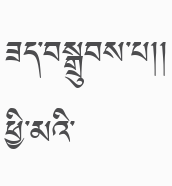ཟད་བསྒྲུབས་པ།།
ཕྱི་མའི་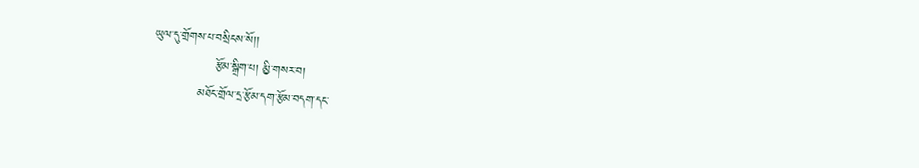ཡུལ་དུ་གྲོགས་པ་བསྲིངས་སོ།།
               རྩོམ་སྒྲིག་པ། མྱི་གསར་བ།
           མཐོང་གྲོལ་དྲ་རྩོམ་དག་རྩོམ་བདག་དང་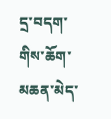དྲ་བདག་གིས་ཆོག་མཆན་མེད་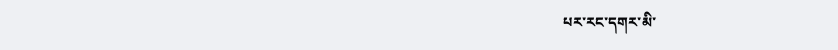པར་རང་དགར་མི་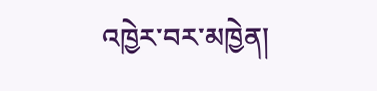འཁྱེར་བར་མཁྱེན།